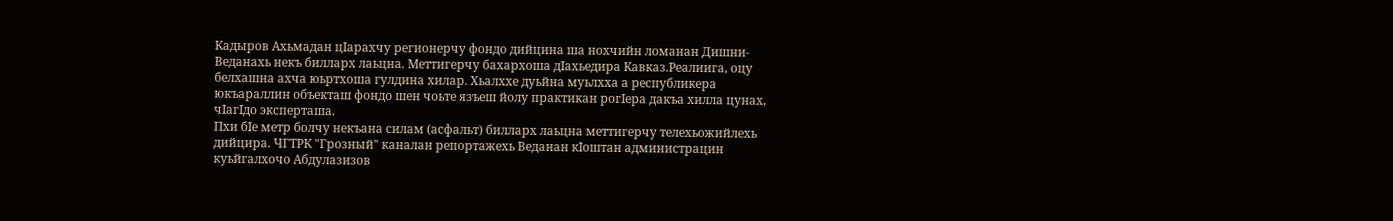Кадыров Ахьмадан цIарахчу регионерчу фондо дийцина ша нохчийн ломанан Дишни-Веданахь некъ билларх лаьцна. Меттигерчу бахархоша дIахьедира Кавказ.Реалиига, оцу белхашна ахча юьртхоша гулдина хилар. Хьалххе дуьйна муьлхха а республикера юкъараллин объекташ фондо шен чоьте язъеш йолу практикан рогIера дакъа хилла цунах, чIагIдо эксперташа.
Пхи бIе метр болчу некъана силам (асфальт) билларх лаьцна меттигерчу телехьожийлехь дийцира. ЧГТРК "Грозный" каналан репортажехь Веданан кIоштан администрацин куьйгалхочо Абдулазизов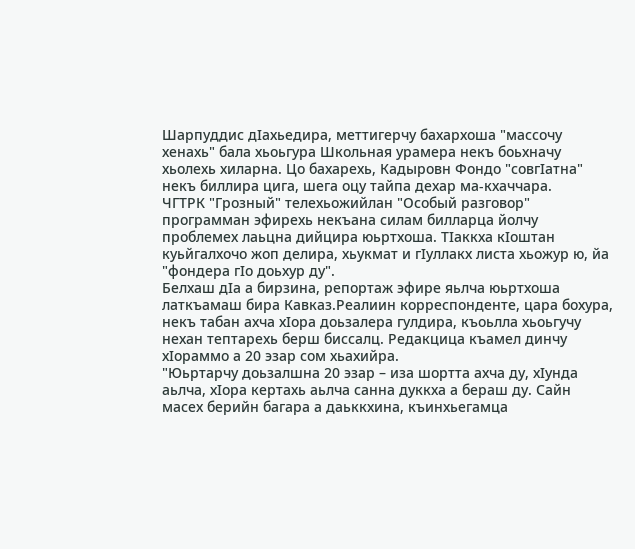Шарпуддис дIахьедира, меттигерчу бахархоша "массочу хенахь" бала хьоьгура Школьная урамера некъ боьхначу хьолехь хиларна. Цо бахарехь, Кадыровн Фондо "совгIатна" некъ биллира цига, шега оцу тайпа дехар ма-кхаччара.
ЧГТРК "Грозный" телехьожийлан "Особый разговор" программан эфирехь некъана силам билларца йолчу проблемех лаьцна дийцира юьртхоша. ТIаккха кIоштан куьйгалхочо жоп делира, хьукмат и гIуллакх листа хьожур ю, йа "фондера гIо доьхур ду".
Белхаш дIа а бирзина, репортаж эфире яьлча юьртхоша латкъамаш бира Кавказ.Реалиин корреспонденте, цара бохура, некъ табан ахча хIора доьзалера гулдира, къоьлла хьоьгучу нехан тептарехь берш биссалц. Редакцица къамел динчу хIораммо а 20 эзар сом хьахийра.
"Юьртарчу доьзалшна 20 эзар – иза шортта ахча ду, хIунда аьлча, хIора кертахь аьлча санна дуккха а бераш ду. Сайн масех берийн багара а даьккхина, къинхьегамца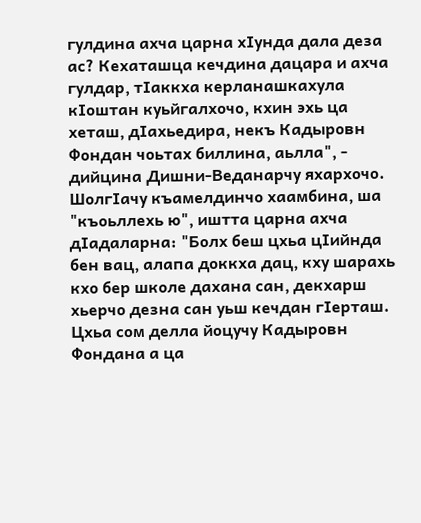гулдина ахча царна хIунда дала деза ас? Кехаташца кечдина дацара и ахча гулдар, тIаккха керланашкахула кIоштан куьйгалхочо, кхин эхь ца хеташ, дIахьедира, некъ Кадыровн Фондан чоьтах биллина, аьлла", - дийцина Дишни-Веданарчу яхархочо.
ШолгIачу къамелдинчо хаамбина, ша "къоьллехь ю", иштта царна ахча дIадаларна: "Болх беш цхьа цIийнда бен вац, алапа доккха дац, кху шарахь кхо бер школе дахана сан, декхарш хьерчо дезна сан уьш кечдан гIерташ. Цхьа сом делла йоцучу Кадыровн Фондана а ца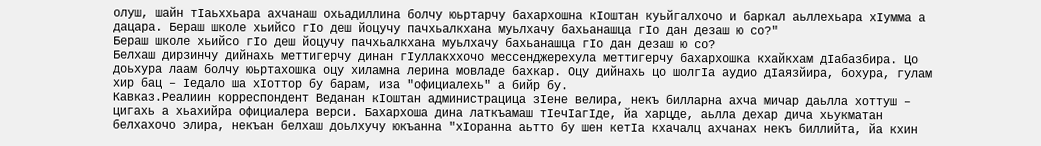олуш, шайн тIаьххьара ахчанаш охьадиллина болчу юьртарчу бахархошна кIоштан куьйгалхочо и баркал аьллехьара хIумма а дацара. Бераш школе хьийсо гIо деш йоцучу пачхьалкхана муьлхачу бахьанашца гIо дан дезаш ю со?"
Бераш школе хьийсо гIо деш йоцучу пачхьалкхана муьлхачу бахьанашца гIо дан дезаш ю со?
Белхаш дирзинчу дийнахь меттигерчу динан гIуллакххочо мессенджерехула меттигерчу бахархошка кхайкхам дIабазбира. Цо доьхура лаам болчу юьртахошка оцу хиламна лерина мовладе бахкар. Оцу дийнахь цо шолгIа аудио дIаязйира, бохура, гулам хир бац – Iедало ша хIоттор бу барам, иза "официалехь" а бийр бу.
Кавказ.Реалиин корреспондент Веданан кIоштан администрацица зIене велира, некъ билларна ахча мичар даьлла хоттуш – цигахь а хьахийра официалера верси. Бахархоша дина латкъамаш тIечIагIде, йа харцде, аьлла дехар дича хьукматан белхахочо элира, некъан белхаш доьлхучу юкъанна "хIоранна аьтто бу шен кетIа кхачалц ахчанах некъ биллийта, йа кхин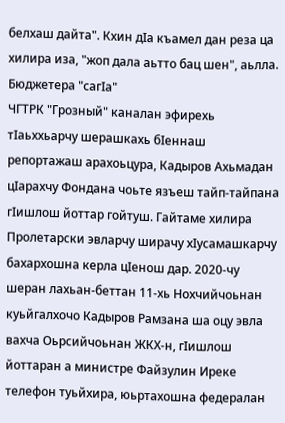белхаш дайта". Кхин дIа къамел дан реза ца хилира иза, "жоп дала аьтто бац шен", аьлла.
Бюджетера "сагIа"
ЧГТРК "Грозный" каналан эфирехь тIаьххьарчу шерашкахь бIеннаш репортажаш арахоьцура, Кадыров Ахьмадан цIарахчу Фондана чоьте язъеш тайп-тайпана гIишлош йоттар гойтуш. Гайтаме хилира Пролетарски эвларчу ширачу хIусамашкарчу бахархошна керла цIенош дар. 2020-чу шеран лахьан-беттан 11-хь Нохчийчоьнан куьйгалхочо Кадыров Рамзана ша оцу эвла вахча Оьрсийчоьнан ЖКХ-н, гIишлош йоттаран а министре Файзулин Иреке телефон туьйхира, юьртахошна федералан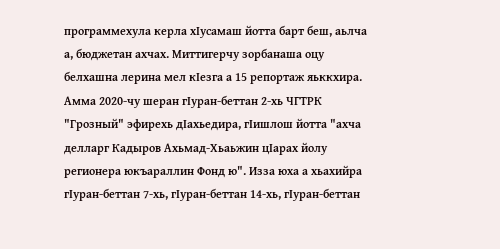программехула керла хIусамаш йотта барт беш, аьлча а, бюджетан ахчах. Миттигерчу зорбанаша оцу белхашна лерина мел кIезга а 15 репортаж яьккхира.
Амма 2020-чу шеран гIуран-беттан 2-хь ЧГТРК "Грозный" эфирехь дIахьедира, гIишлош йотта "ахча делларг Кадыров Ахьмад-Хьаьжин цIарах йолу регионера юкъараллин Фонд ю". Изза юха а хьахийра гIуран-беттан 7-хь, гIуран-беттан 14-хь, гIуран-беттан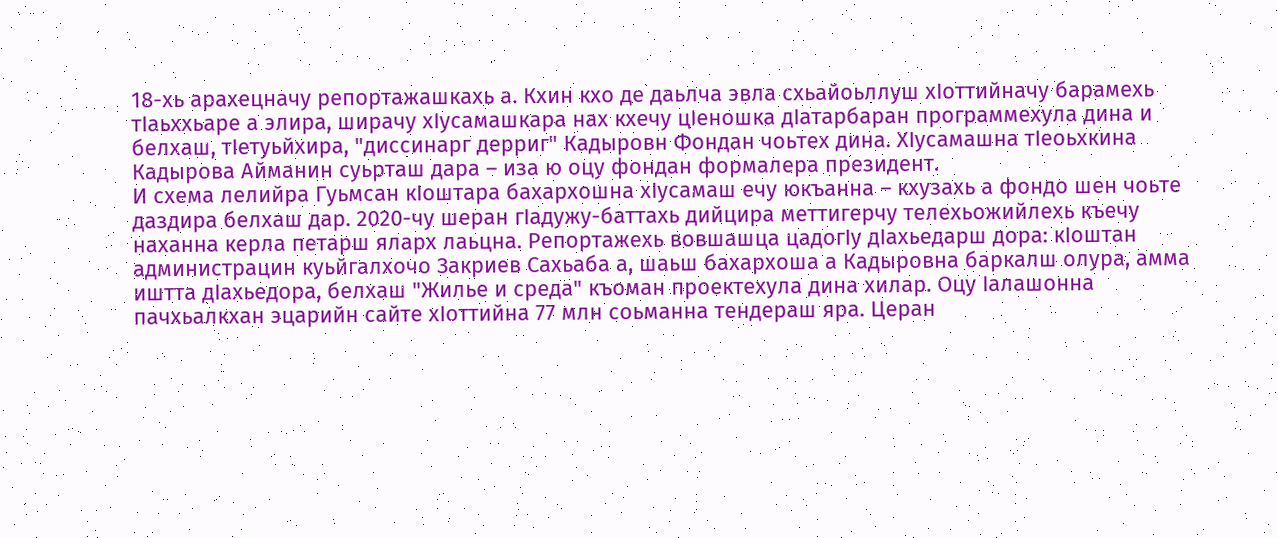18-хь арахецначу репортажашкахь а. Кхин кхо де даьлча эвла схьайоьллуш хIоттийначу барамехь тIаьххьаре а элира, ширачу хIусамашкара нах кхечу цIеношка дIатарбаран программехула дина и белхаш, тIетуьйхира, "диссинарг дерриг" Кадыровн Фондан чоьтех дина. ХIусамашна тIеоьхкина Кадырова Айманин суьрташ дара – иза ю оцу фондан формалера президент.
И схема лелийра Гуьмсан кIоштара бахархошна хIусамаш ечу юкъанна – кхузахь а фондо шен чоьте даздира белхаш дар. 2020-чу шеран гIадужу-баттахь дийцира меттигерчу телехьожийлехь къечу наханна керла петарш яларх лаьцна. Репортажехь вовшашца цадогIу дIахьедарш дора: кIоштан администрацин куьйгалхочо Закриев Сахьаба а, шаьш бахархоша а Кадыровна баркалш олура, амма иштта дIахьедора, белхаш "Жилье и среда" къоман проектехула дина хилар. Оцу Iалашонна пачхьалкхан эцарийн сайте хIоттийна 77 млн соьманна тендераш яра. Церан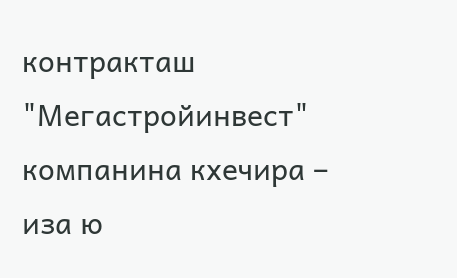контракташ "Мегастройинвест" компанина кхечира – иза ю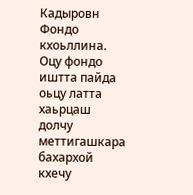Кадыровн Фондо кхоьллина.
Оцу фондо иштта пайда оьцу латта хаьрцаш долчу меттигашкара бахархой кхечу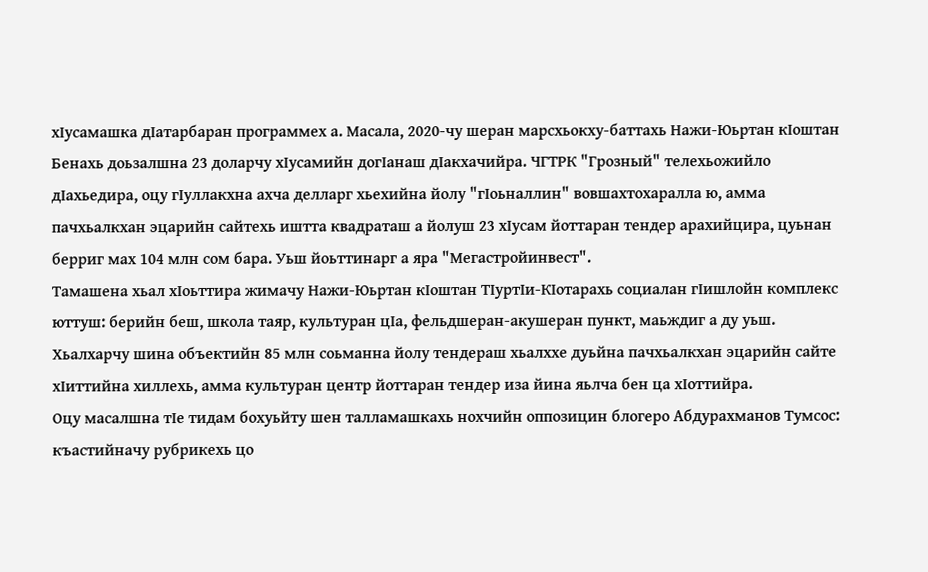хIусамашка дIатарбаран программех а. Масала, 2020-чу шеран марсхьокху-баттахь Нажи-Юьртан кIоштан Бенахь доьзалшна 23 доларчу хIусамийн догIанаш дIакхачийра. ЧГТРК "Грозный" телехьожийло дIахьедира, оцу гIуллакхна ахча делларг хьехийна йолу "гIоьналлин" вовшахтохаралла ю, амма пачхьалкхан эцарийн сайтехь иштта квадраташ а йолуш 23 хIусам йоттаран тендер арахийцира, цуьнан берриг мах 104 млн сом бара. Уьш йоьттинарг а яра "Мегастройинвест".
Тамашена хьал хIоьттира жимачу Нажи-Юьртан кIоштан ТӀуртӀи-КӀотарахь социалан гIишлойн комплекс юттуш: берийн беш, школа таяр, культуран цIа, фельдшеран-акушеран пункт, маьждиг а ду уьш. Хьалхарчу шина объектийн 85 млн соьманна йолу тендераш хьалххе дуьйна пачхьалкхан эцарийн сайте хIиттийна хиллехь, амма культуран центр йоттаран тендер иза йина яьлча бен ца хIоттийра.
Оцу масалшна тIе тидам бохуьйту шен талламашкахь нохчийн оппозицин блогеро Абдурахманов Тумсос: къастийначу рубрикехь цо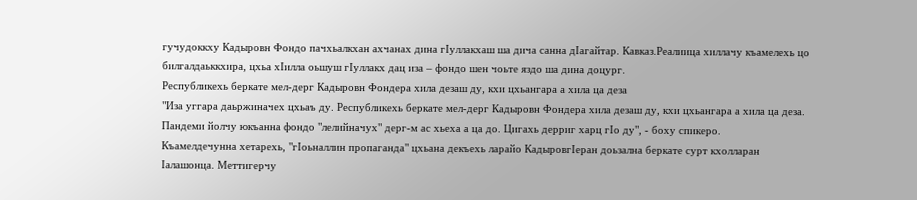гучудоккху Кадыровн Фондо пачхьалкхан ахчанах дина гIуллакхаш ша дича санна дIагайтар. Кавказ.Реалиица хиллачу къамелехь цо билгалдаьккхира, цхьа хIилла оьшуш гIуллакх дац иза – фондо шен чоьте яздо ша дина доцург.
Республикехь беркате мел-дерг Кадыровн Фондера хила дезаш ду, кхи цхьангара а хила ца деза
"Иза уггара даьржиначех цхьаъ ду. Республикехь беркате мел-дерг Кадыровн Фондера хила дезаш ду, кхи цхьангара а хила ца деза. Пандеми йолчу юкъанна фондо "лелийначух" дерг-м ас хьеха а ца до. Цигахь дерриг харц гIо ду", - боху спикеро.
Къамелдечунна хетарехь, "гIоьналлин пропаганда" цхьана декъехь ларайо КадыровгIеран доьзална беркате сурт кхолларан Iалашонца. Меттигерчу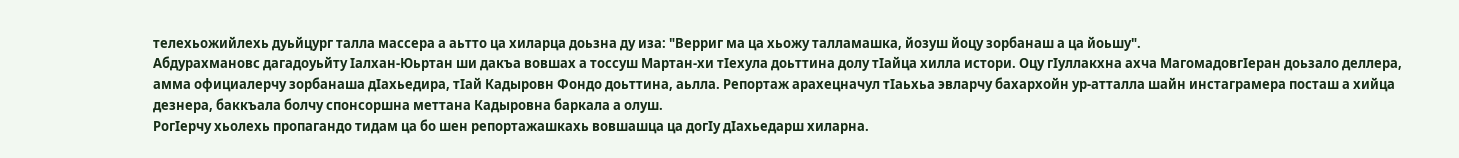телехьожийлехь дуьйцург талла массера а аьтто ца хиларца доьзна ду иза: "Верриг ма ца хьожу талламашка, йозуш йоцу зорбанаш а ца йоьшу".
Абдурахмановс дагадоуьйту Iалхан-Юьртан ши дакъа вовшах а тоссуш Мартан-хи тIехула доьттина долу тIайца хилла истори. Оцу гIуллакхна ахча МагомадовгIеран доьзало деллера, амма официалерчу зорбанаша дIахьедира, тIай Кадыровн Фондо доьттина, аьлла. Репортаж арахецначул тIаьхьа эвларчу бахархойн ур-атталла шайн инстаграмера посташ а хийца дезнера, баккъала болчу спонсоршна меттана Кадыровна баркала а олуш.
РогIерчу хьолехь пропагандо тидам ца бо шен репортажашкахь вовшашца ца догIу дIахьедарш хиларна.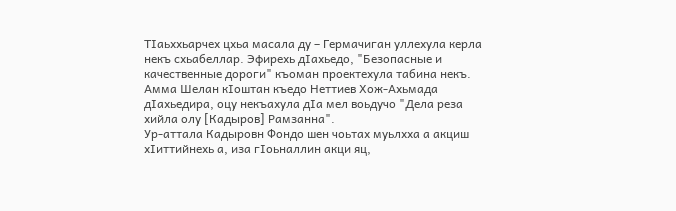ТIаьххьарчех цхьа масала ду – Гермачиган уллехула керла некъ схьабеллар. Эфирехь дIахьедо, "Безопасные и качественные дороги" къоман проектехула табина некъ. Амма Шелан кIоштан къедо Неттиев Хож-Ахьмада дIахьедира, оцу некъахула дIа мел воьдучо "Дела реза хийла олу [Кадыров] Рамзанна".
Ур-аттала Кадыровн Фондо шен чоьтах муьлхха а акциш хIиттийнехь а, иза гIоьналлин акци яц,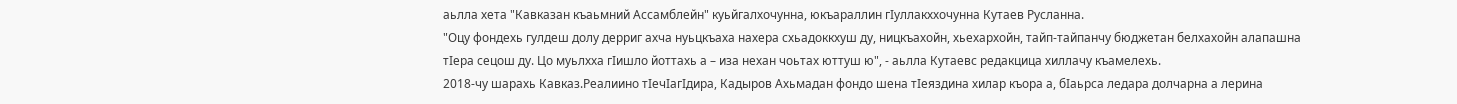аьлла хета "Кавказан къаьмний Ассамблейн" куьйгалхочунна, юкъараллин гIуллакххочунна Кутаев Русланна.
"Оцу фондехь гулдеш долу дерриг ахча нуьцкъаха нахера схьадоккхуш ду, ницкъахойн, хьехархойн, тайп-тайпанчу бюджетан белхахойн алапашна тIера сецош ду. Цо муьлхха гIишло йоттахь а – иза нехан чоьтах юттуш ю", - аьлла Кутаевс редакцица хиллачу къамелехь.
2018-чу шарахь Кавказ.Реалиино тIечIагIдира, Кадыров Ахьмадан фондо шена тIеяздина хилар къора а, бIаьрса ледара долчарна а лерина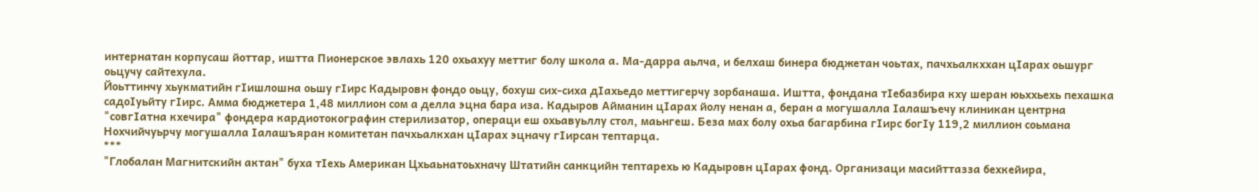интернатан корпусаш йоттар, иштта Пионерское эвлахь 120 охьахуу меттиг болу школа а. Ма-дарра аьлча, и белхаш бинера бюджетан чоьтах, пачхьалкххан цIарах оьшург оьцучу сайтехула.
Йоьттинчу хьукматийн гIишлошна оьшу гIирс Кадыровн фондо оьцу, бохуш сих-сиха дIахьедо меттигерчу зорбанаша. Иштта, фондана тIебазбира кху шеран юьххьехь пехашка садоIуьйту гIирс. Амма бюджетера 1,48 миллион сом а делла эцна бара иза. Кадыров Айманин цIарах йолу ненан а, беран а могушалла Iалашъечу клиникан центрна "совгIатна кхечира" фондера кардиотокографин стерилизатор, операци еш охьавуьллу стол, маьнгеш. Беза мах болу охьа багарбина гIирс богIу 119,2 миллион соьмана Нохчийчуьрчу могушалла Iалашъяран комитетан пачхьалкхан цIарах эцначу гIирсан тептарца.
***
"Глобалан Магнитскийн актан" буха тIехь Американ Цхьаьнатоьхначу Штатийн санкцийн тептарехь ю Кадыровн цIарах фонд. Организаци масийттазза бехкейира,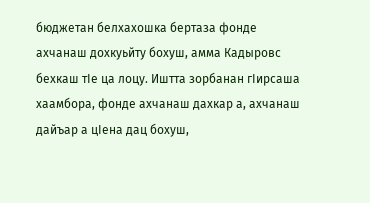бюджетан белхахошка бертаза фонде ахчанаш дохкуьйту бохуш, амма Кадыровс бехкаш тIе ца лоцу. Иштта зорбанан гIирсаша хаамбора, фонде ахчанаш дахкар а, ахчанаш дайъар а цIена дац бохуш,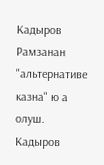Кадыров Рамзанан "альтернативе казна" ю а олуш.
Кадыров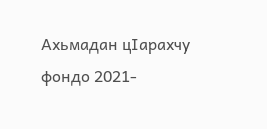Ахьмадан цIарахчу фондо 2021-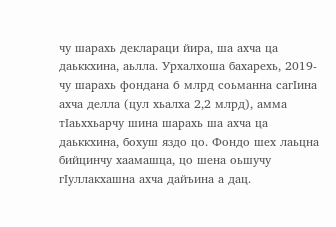чу шарахь деклараци йира, ша ахча ца даьккхина, аьлла. Урхалхоша бахарехь, 2019-чу шарахь фондана 6 млрд соьманна сагIина ахча делла (цул хьалха 2,2 млрд), амма тIаьххьарчу шина шарахь ша ахча ца даьккхина, бохуш яздо цо. Фондо шех лаьцна бийцинчу хаамашца, цо шена оьшучу гIуллакхашна ахча дайъина а дац.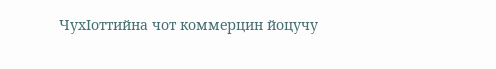ЧухIоттийна чот коммерцин йоцучу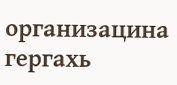организацина гергахь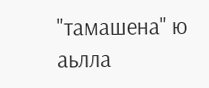"тамашена" ю аьлла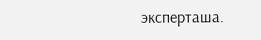эксперташа.